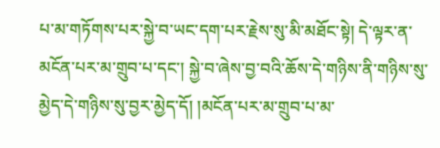པ་མ་གཏོགས་པར་སྐྱེ་བ་ཡང་དག་པར་རྗེས་སུ་མི་མཐོང་སྟེ། དེ་ལྟར་ན་མངོན་པར་མ་གྲུབ་པ་དང་། སྐྱེ་བ་ཞེས་བྱ་བའི་ཆོས་དེ་གཉིས་ནི་གཉིས་སུ་མྱེད་དེ་གཉིས་སུ་བྱར་མྱེད་དོ། །མངོན་པར་མ་གྲུབ་པ་མ་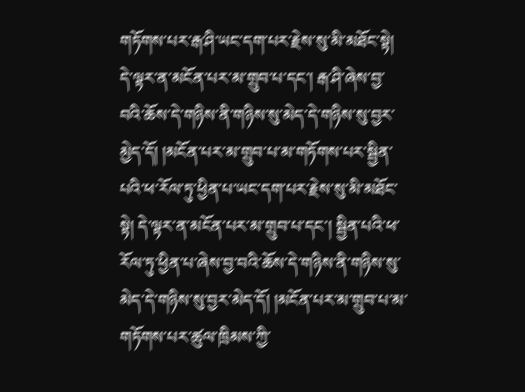གཏོགས་པར་རྒ་ཤི་ཡང་དག་པར་རྗེས་སུ་མི་མཐོང་སྟེ། དེ་ལྟར་ན་མངོན་པར་མ་གྲུབ་པ་དང་། རྒ་ཤི་ཞེས་བྱ་བའི་ཆོས་དེ་གཉིས་ནི་གཉིས་སུ་མེད་དེ་གཉིས་སུ་བྱར་མྱེད་དོ། །མངོན་པར་མ་གྲུབ་པ་མ་གཏོགས་པར་སྦྱིན་པའི་ཕ་རོལ་ཏུ་ཕྱིན་པ་ཡང་དག་པར་རྗེས་སུ་མི་མཐོང་སྟེ། དེ་ལྟར་ན་མངོན་པར་མ་གྲུབ་པ་དང་། སྦྱིན་པའི་ཕ་རོལ་ཏུ་ཕྱིན་པ་ཞེས་བྱ་བའི་ཆོས་དེ་གཉིས་ནི་གཉིས་སུ་མེད་དེ་གཉིས་སུ་བྱར་མེད་དོ། །མངོན་པར་མ་གྲུབ་པ་མ་གཏོགས་པར་ཚུལ་ཁྲིམས་ཀྱི་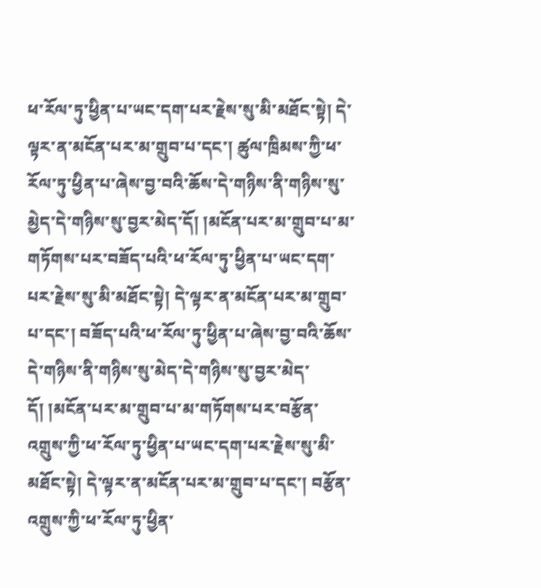ཕ་རོལ་ཏུ་ཕྱིན་པ་ཡང་དག་པར་རྗེས་སུ་མི་མཐོང་སྟེ། དེ་ལྟར་ན་མངོན་པར་མ་གྲུབ་པ་དང་། ཚུལ་ཁྲིམས་ཀྱི་ཕ་རོལ་ཏུ་ཕྱིན་པ་ཞེས་བྱ་བའི་ཆོས་དེ་གཉིས་ནི་གཉིས་སུ་མྱེད་དེ་གཉིས་སུ་བྱར་མེད་དོ། །མངོན་པར་མ་གྲུབ་པ་མ་གཏོགས་པར་བཟོད་པའི་ཕ་རོལ་ཏུ་ཕྱིན་པ་ཡང་དག་པར་རྗེས་སུ་མི་མཐོང་སྟེ། དེ་ལྟར་ན་མངོན་པར་མ་གྲུབ་པ་དང་། བཟོད་པའི་ཕ་རོལ་ཏུ་ཕྱིན་པ་ཞེས་བྱ་བའི་ཆོས་དེ་གཉིས་ནི་གཉིས་སུ་མེད་དེ་གཉིས་སུ་བྱར་མེད་དོ། །མངོན་པར་མ་གྲུབ་པ་མ་གཏོགས་པར་བརྩོན་འགྲུས་ཀྱི་ཕ་རོལ་ཏུ་ཕྱིན་པ་ཡང་དག་པར་རྗེས་སུ་མི་མཐོང་སྟེ། དེ་ལྟར་ན་མངོན་པར་མ་གྲུབ་པ་དང་། བརྩོན་འགྲུས་ཀྱི་ཕ་རོལ་ཏུ་ཕྱིན་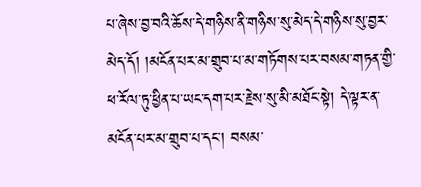པ་ཞེས་བྱ་བའི་ཆོས་དེ་གཉིས་ནི་གཉིས་སུ་མེད་དེ་གཉིས་སུ་བྱར་མེད་དོ། །མངོན་པར་མ་གྲུབ་པ་མ་གཏོགས་པར་བསམ་གཏན་གྱི་ཕ་རོལ་ཏུ་ཕྱིན་པ་ཡང་དག་པར་རྗེས་སུ་མི་མཐོང་སྟེ། དེ་ལྟར་ན་མངོན་པར་མ་གྲུབ་པ་དང་། བསམ་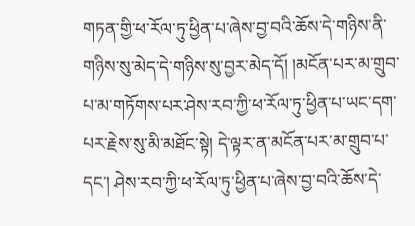གཏན་གྱི་ཕ་རོལ་ཏུ་ཕྱིན་པ་ཞེས་བྱ་བའི་ཆོས་དེ་གཉིས་ནི་གཉིས་སུ་མེད་དེ་གཉིས་སུ་བྱར་མེད་དོ། །མངོན་པར་མ་གྲུབ་པ་མ་གཏོགས་པར་ཤེས་རབ་ཀྱི་ཕ་རོལ་ཏུ་ཕྱིན་པ་ཡང་དག་པར་རྗེས་སུ་མི་མཐོང་སྟེ། དེ་ལྟར་ན་མངོན་པར་མ་གྲུབ་པ་དང་། ཤེས་རབ་ཀྱི་ཕ་རོལ་ཏུ་ཕྱིན་པ་ཞེས་བྱ་བའི་ཆོས་དེ་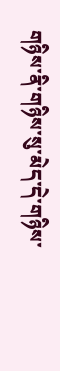གཉིས་ནི་གཉིས་སུ་མེད་དེ་གཉིས་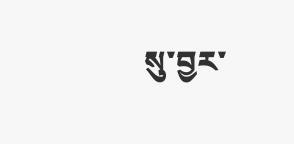སུ་བྱར་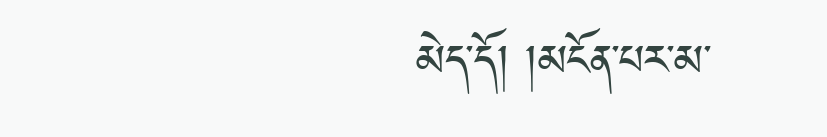མེད་དོ། །མངོན་པར་མ་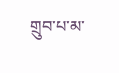གྲུབ་པ་མ་